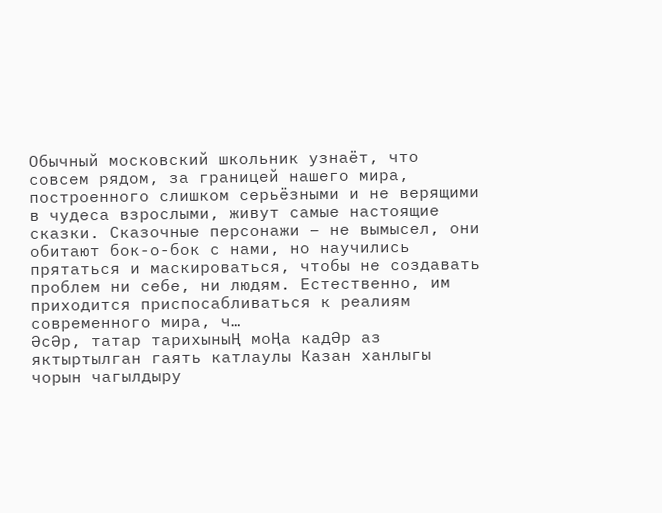Обычный московский школьник узнаёт, что совсем рядом, за границей нашего мира, построенного слишком серьёзными и не верящими в чудеса взрослыми, живут самые настоящие сказки. Сказочные персонажи – не вымысел, они обитают бок-о-бок с нами, но научились прятаться и маскироваться, чтобы не создавать проблем ни себе, ни людям. Естественно, им приходится приспосабливаться к реалиям современного мира, ч…
ӘсӘр, татар тарихыныҢ моҢа кадӘр аз яктыртылган гаять катлаулы Казан ханлыгы чорын чагылдыру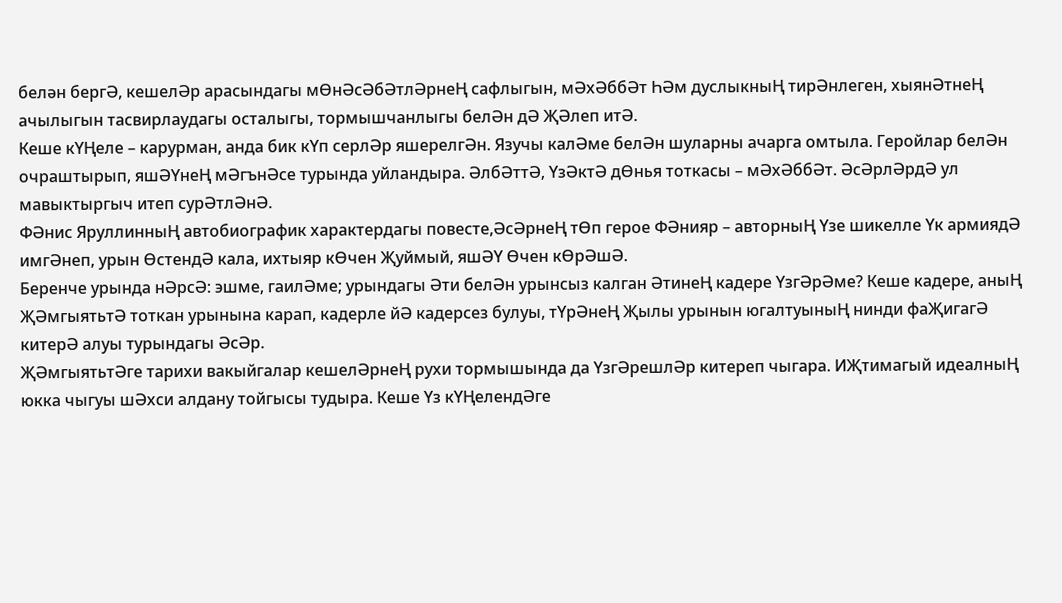белән бергӘ, кешелӘр арасындагы мӨнӘсӘбӘтлӘрнеҢ сафлыгын, мӘхӘббӘт ҺӘм дуслыкныҢ тирӘнлеген, хыянӘтнеҢ ачылыгын тасвирлаудагы осталыгы, тормышчанлыгы белӘн дӘ ҖӘлеп итӘ.
Кеше кҮҢеле – карурман, анда бик кҮп серлӘр яшерелгӘн. Язучы калӘме белӘн шуларны ачарга омтыла. Геройлар белӘн очраштырып, яшӘҮнеҢ мӘгънӘсе турында уйландыра. ӘлбӘттӘ, ҮзӘктӘ дӨнья тоткасы – мӘхӘббӘт. ӘсӘрлӘрдӘ ул мавыктыргыч итеп сурӘтлӘнӘ.
ФӘнис ЯруллинныҢ автобиографик характердагы повесте,ӘсӘрнеҢ тӨп герое ФӘнияр – авторныҢ Үзе шикелле Үк армиядӘ имгӘнеп, урын ӨстендӘ кала, ихтыяр кӨчен Җуймый, яшӘҮ Өчен кӨрӘшӘ.
Беренче урында нӘрсӘ: эшме, гаилӘме; урындагы Әти белӘн урынсыз калган ӘтинеҢ кадере ҮзгӘрӘме? Кеше кадере, аныҢ ҖӘмгыятьтӘ тоткан урынына карап, кадерле йӘ кадерсез булуы, тҮрӘнеҢ Җылы урынын югалтуыныҢ нинди фаҖигагӘ китерӘ алуы турындагы ӘсӘр.
ҖӘмгыятьтӘге тарихи вакыйгалар кешелӘрнеҢ рухи тормышында да ҮзгӘрешлӘр китереп чыгара. ИҖтимагый идеалныҢ юкка чыгуы шӘхси алдану тойгысы тудыра. Кеше Үз кҮҢелендӘге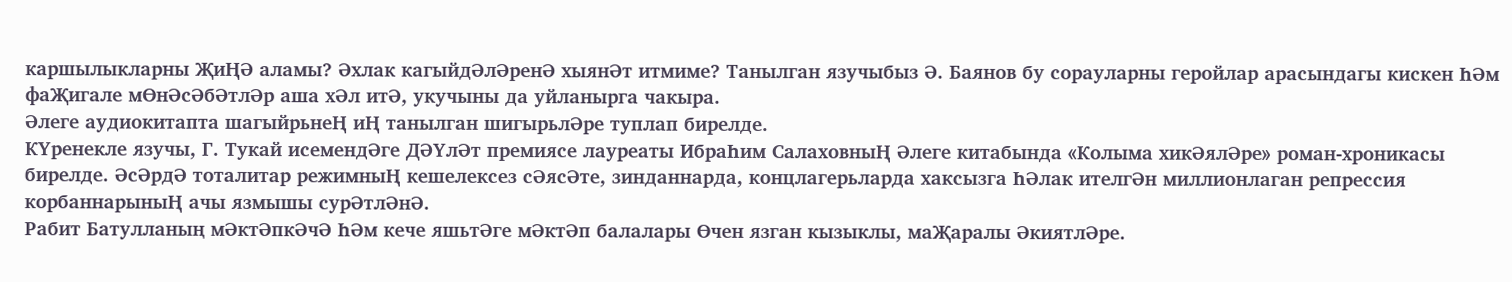каршылыкларны ҖиҢӘ аламы? Әхлак кагыйдӘлӘренӘ хыянӘт итмиме? Танылган язучыбыз Ә. Баянов бу сорауларны геройлар арасындагы кискен ҺӘм фаҖигале мӨнӘсӘбӘтлӘр аша хӘл итӘ, укучыны да уйланырга чакыра.
Әлеге аудиокитапта шагыйрьнеҢ иҢ танылган шигырьлӘре туплап бирелде.
КҮренекле язучы, Г. Тукай исемендӘге ДӘҮлӘт премиясе лауреаты ИбраҺим СалаховныҢ Әлеге китабында «Колыма хикӘялӘре» роман-хроникасы бирелде. ӘсӘрдӘ тоталитар режимныҢ кешелексез сӘясӘте, зинданнарда, концлагерьларда хаксызга ҺӘлак ителгӘн миллионлаган репрессия корбаннарыныҢ ачы язмышы сурӘтлӘнӘ.
Рабит Батулланың мӘктӘпкӘчӘ ҺӘм кече яшьтӘге мӘктӘп балалары Өчен язган кызыклы, маҖаралы ӘкиятлӘре.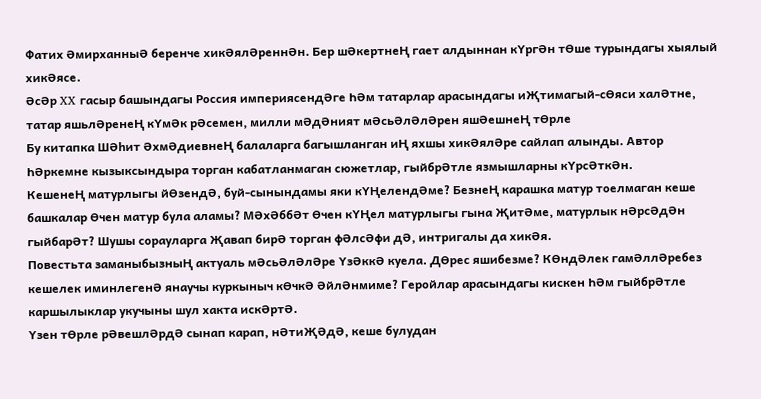Фатих ӘмирханныӘ беренче хикӘялӘреннӘн. Бер шӘкертнеҢ гает алдыннан кҮргӘн тӨше турындагы хыялый хикӘясе.
ӘсӘр XX гасыр башындагы Россия империясендӘге ҺӘм татарлар арасындагы иҖтимагый-сӨяси халӘтне, татар яшьлӘренеҢ кҮмӘк рӘсемен, милли мӘдӘният мӘсьӘлӘлӘрен яшӘешнеҢ тӨрле
Бу китапка ШӘһит ӘхмӘдиевнеҢ балаларга багышланган иҢ яхшы хикӘялӘре сайлап алынды. Автор ҺӘркемне кызыксындыра торган кабатланмаган сюжетлар, гыйбрӘтле язмышларны кҮрсӘткӘн.
КешенеҢ матурлыгы йӨзендӘ, буй-сынындамы яки кҮҢелендӘме? БезнеҢ карашка матур тоелмаган кеше башкалар Өчен матур була аламы? МӘхӘббӘт Өчен кҮҢел матурлыгы гына ҖитӘме, матурлык нӘрсӘдӘн гыйбарӘт? Шушы сорауларга Җавап бирӘ торган фӘлсӘфи дӘ, интригалы да хикӘя.
Повестьта заманыбызныҢ актуаль мӘсьӘлӘлӘре ҮзӘккӘ куела. ДӨрес яшибезме? КӨндӘлек гамӘллӘребез кешелек иминлегенӘ янаучы куркыныч кӨчкӘ ӘйлӘнмиме? Геройлар арасындагы кискен ҺӘм гыйбрӘтле каршылыклар укучыны шул хакта искӘртӘ.
Үзен тӨрле рӘвешлӘрдӘ сынап карап, нӘтиҖӘдӘ, кеше булудан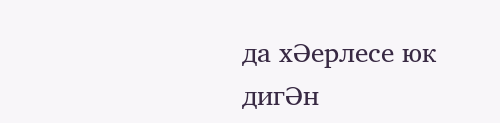да хӘерлесе юк дигӘн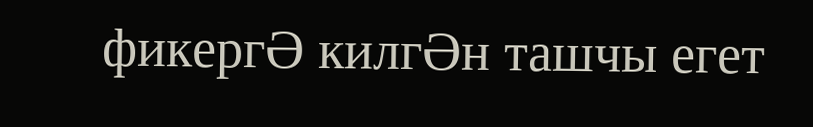фикергӘ килгӘн ташчы егет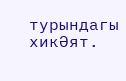турындагы хикӘят.